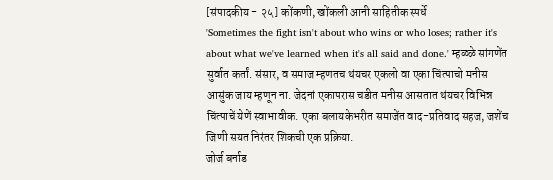[संपादकीय - २५] कोंकणी, खोंकली आनी साहितीक स्पर्धे
'Sometimes the fight isn't about who wins or who loses; rather it's about what we've learned when it's all said and done.' म्हळ्ळे सांगणेंत सुर्वात कर्तां. संसार, व समाज म्हणतच थंयचर एकलो वा एका चिंत्पाचो मनीस आसुंक जाय म्हणून ना. जेदनां एकापरास चडीत मनीस आसतात थंयचर विभिन्न चिंत्पाचें येणें स्वाभावीक. एका बलायकेभरीत समाजेंत वाद-प्रतिवाद सहज, जशेंच जिणी सयत निरंतर शिकची एक प्रक्रिया.
जोर्ज बर्नाड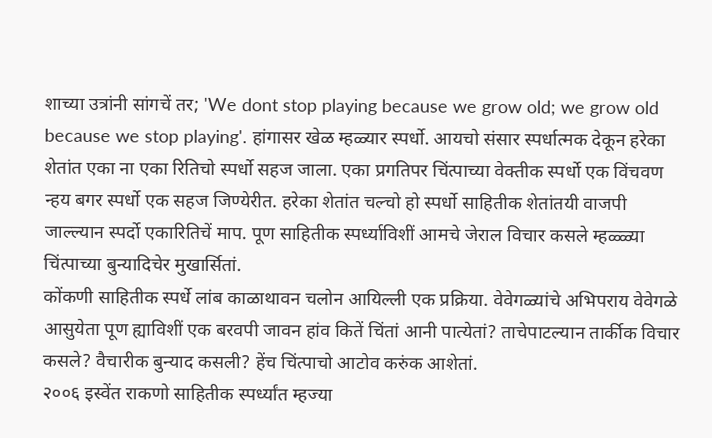शाच्या उत्रांनी सांगचें तर; 'We dont stop playing because we grow old; we grow old because we stop playing'. हांगासर खेळ म्हळ्यार स्पर्धो. आयचो संसार स्पर्धात्मक देकून हरेका शेतांत एका ना एका रितिचो स्पर्धो सहज जाला. एका प्रगतिपर चिंत्पाच्या वेक्तीक स्पर्धो एक विंचवण न्हय बगर स्पर्धो एक सहज जिण्येरीत. हरेका शेतांत चल्चो हो स्पर्धो साहितीक शेतांतयी वाजपी जाल्ल्यान स्पर्दो एकारितिचें माप. पूण साहितीक स्पर्ध्याविशीं आमचे जेराल विचार कसले म्हळ्ळ्या चिंत्पाच्या बुन्यादिचेर मुखार्सितां.
कोंकणी साहितीक स्पर्धे लांब काळाथावन चलोन आयिल्ली एक प्रक्रिया. वेवेगळ्यांचे अभिपराय वेवेगळे आसुयेता पूण ह्याविशीं एक बरवपी जावन हांव कितें चिंतां आनी पात्येतां? ताचेपाटल्यान तार्कीक विचार कसले? वैचारीक बुन्याद कसली? हेंच चिंत्पाचो आटोव करुंक आशेतां.
२००६ इस्वेंत राकणो साहितीक स्पर्ध्यांत म्हज्या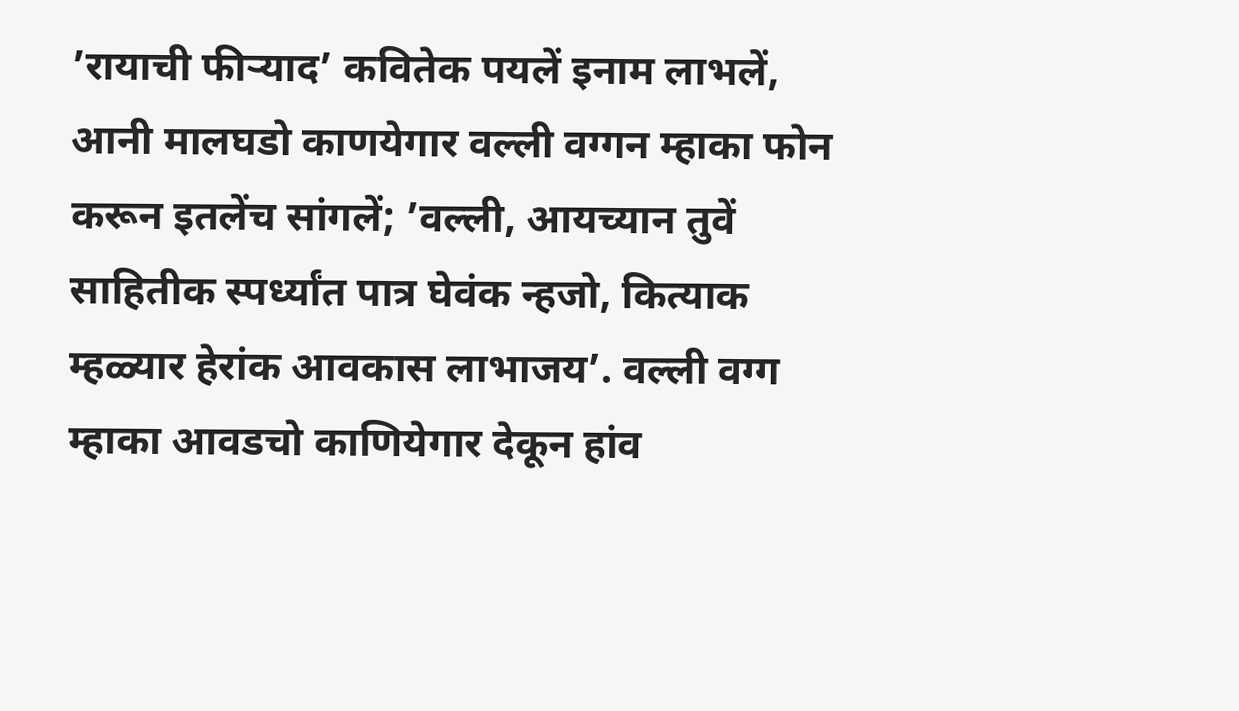’रायाची फीऱ्याद’ कवितेक पयलें इनाम लाभलें, आनी मालघडो काणयेगार वल्ली वग्गन म्हाका फोन करून इतलेंच सांगलें; ’वल्ली, आयच्यान तुवें साहितीक स्पर्ध्यांत पात्र घेवंक न्हजो, कित्याक म्हळ्यार हेरांक आवकास लाभाजय’. वल्ली वग्ग म्हाका आवडचो काणियेगार देकून हांव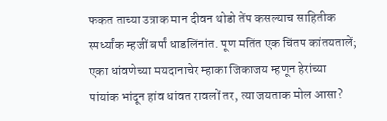फकत ताच्या उत्राक मान दीवन थोडो तेंप कसल्याच साहितीक स्पर्ध्यांक म्हजीं बर्पां धाडलिंनांत. पूण मतिंत एक चिंतप कांतयतालें; एका धांवणेच्या मयदानाचेर म्हाका जिकाजय म्हणून हेरांच्या पांयांक भांदून हांव धांवत रावलों तर, त्या जयताक मोल आसा?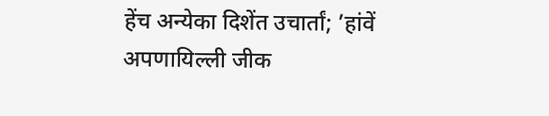हेंच अन्येका दिशेंत उचार्तां; ’हांवें अपणायिल्ली जीक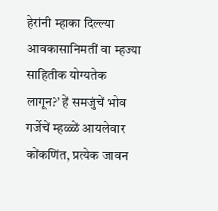हेरांनी म्हाका दिल्ल्या आवकासानिमतीं वा म्हज्या साहितीक योग्यतेक लागून?’ हें समजुंचें भोव गर्जेचें म्हळ्ळें आयलेवार कोंकणिंत, प्रत्येक जावन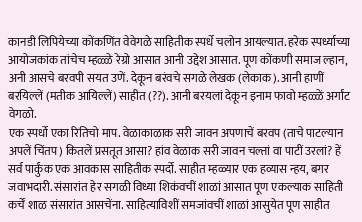कानडी लिपियेच्या कोंकणिंत वेवेगळे साहितीक स्पर्धे चलोन आयल्यात. हरेक स्पर्ध्याच्या आयोजकांक तांचेच म्हळ्ळे रेग्रो आसात आनी उद्देश आसात. पूण कोंकणी समाज ल्हान, अनी आसचे बरवपी सयत उणें. देकून बरंवचे सगळे लेखक (लेकाक). आनी हाणीं बरयिल्लें (मतीक आयिल्लें) साहीत (??). आनी बरयलां देकून इनाम फावो म्हळ्ळें अर्गांट वेगळो.
एक स्पर्धो एका रितिचो माप. वेळाकाळाक सरी जावन अपणाचें बरवप (ताचे पाटल्यान अपलें चिंतप) कितलें प्रसतूत आसा? हांव वेळाक सरी जावन चल्तां वा पाटीं उरलां? हें सर्व पार्कुंक एक आवकास साहितीक स्पर्दो. साहीत म्हळ्यार एक हव्यास न्हय, बगर जवाभदारी. संसारांत हेर सगळी विध्या शिकंवचीं शाळां आसात पूण एकल्याक साहिती कर्चें शाळ संसारांत आसचेंना. साहित्याविशीं समजांवचीं शाळां आसुयेत पूण साहीत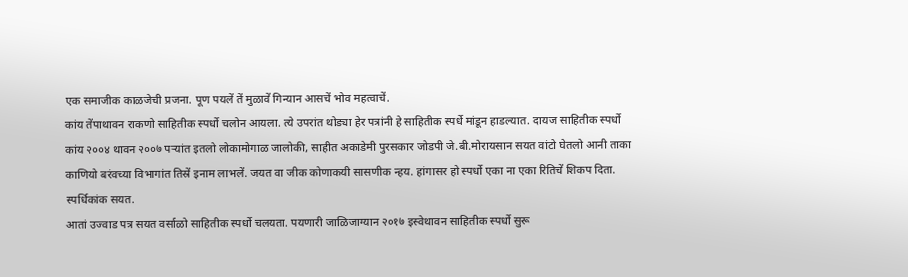एक समाजीक काळजेची प्रजना. पूण पयलें तें मुळावें गिन्यान आसचें भोव महत्वाचें.
कांय तेंपाथावन राकणो साहितीक स्पर्धो चलोन आयला. त्ये उपरांत थोड्या हेर पत्रांनी हे साहितीक स्पर्धे मांडून हाडल्यात. दायज साहितीक स्पर्धो कांय २००४ थावन २००७ पऱ्यांत इतलो लोकामोगाळ जालोकी, साहीत अकाडेमी पुरसकार जोडपी जे.बी.मोरायसान सयत वांटो घेतलो आनी ताका काणियो बरंवच्या विभागांत तिस्रें इनाम लाभलें. जयत वा जीक कोणाकयी सासणीक न्हय. हांगासर हो स्पर्धो एका ना एका रितिचें शिकप दिता. स्पर्धिकांक सयत.
आतां उज्वाड पत्र सयत वर्साळो साहितीक स्पर्धो चलयता. पयणारी जाळिजाग्यान २०१७ इस्वेथावन साहितीक स्पर्धो सुरू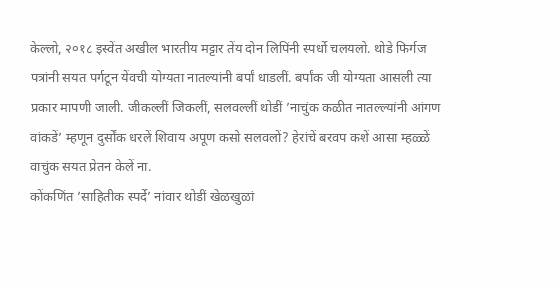केल्लो, २०१८ इस्वेंत अखील भारतीय मट्टार तेंय दोन लिपिंनी स्पर्धो चलयलो. थोडे फिर्गज पत्रांनी सयत पर्गटून येंवची योग्यता नातल्यांनी बर्पां धाडलीं. बर्पांक जी योग्यता आसली त्या प्रकार मापणी जाली. जीकल्लीं जिकलीं, सलवल्लीं थोडीं ’नाचुंक कळीत नातल्ल्यांनी आंगण वांकडें’ म्हणून दुर्सोंक धरलें शिवाय अपूण कसो सलवलों? हेरांचें बरवप कशें आसा म्हळ्ळें वाचुंक सयत प्रेतन केलें ना.
कोंकणिंत ’साहितीक स्पर्दे’ नांवार थोडीं खेळखुळां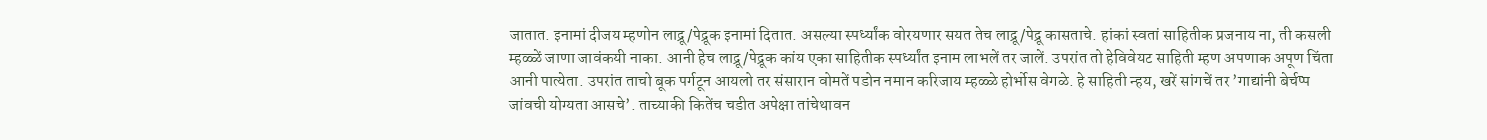जातात. इनामां दीजय म्हणोन लाद्रू/पेद्रूक इनामां दितात. असल्या स्पर्ध्यांक वोरयणार सयत तेच लाद्रू/पेद्रू कासताचे. हांकां स्वतां साहितीक प्रजनाय ना, ती कसली म्हळ्ळें जाणा जावंकयी नाका. आनी हेच लाद्रू/पेद्रूक कांय एका साहितीक स्पर्ध्यांत इनाम लाभलें तर जालें. उपरांत तो हेविवेयट साहिती म्हण अपणाक अपूण चिंता आनी पात्येता. उपरांत ताचो बूक पर्गटून आयलो तर संसारान वोमतें पडोन नमान करिजाय म्हळ्ळे होर्भोस वेगळे. हे साहिती न्हय, खरें सांगचें तर ’गाद्यांनी बेर्चप्प जांवची योग्यता आसचे’. ताच्याकी कितेंच चडीत अपेक्षा तांचेथावन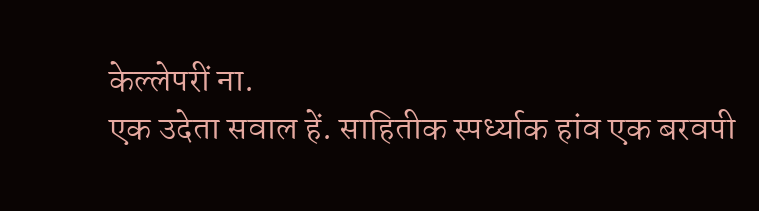केल्लेपरीं ना.
एक उदेता सवाल हें. साहितीक स्पर्ध्याक हांव एक बरवपी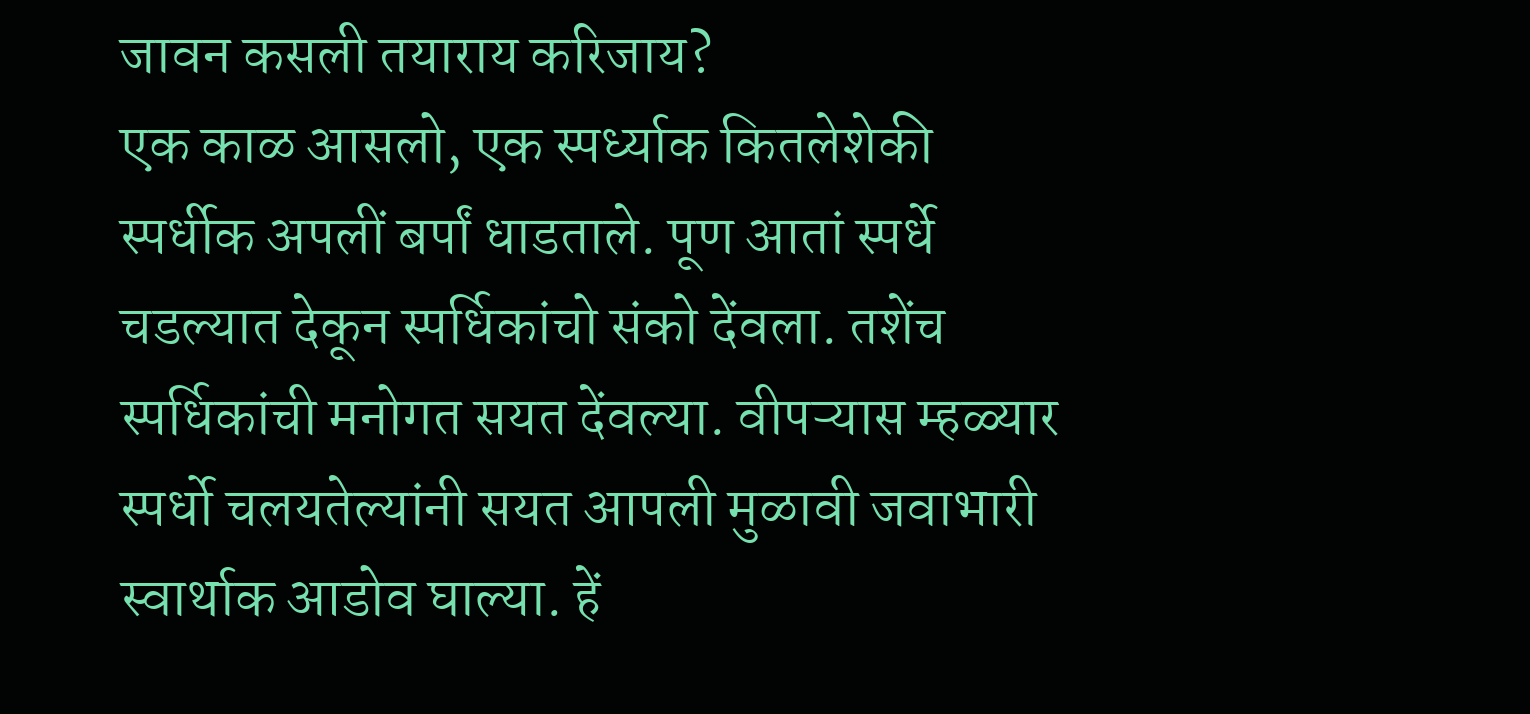जावन कसली तयाराय करिजाय?
एक काळ आसलो, एक स्पर्ध्याक कितलेशेकी स्पर्धीक अपलीं बर्पां धाडताले. पूण आतां स्पर्धे चडल्यात देकून स्पर्धिकांचो संको देंवला. तशेंच स्पर्धिकांची मनोगत सयत देंवल्या. वीपऱ्यास म्हळ्यार स्पर्धो चलयतेल्यांनी सयत आपली मुळावी जवाभारी स्वार्थाक आडोव घाल्या. हें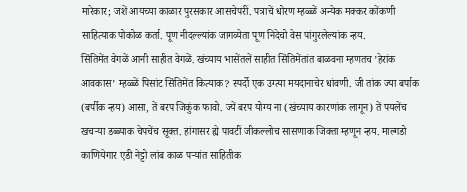मारेकार; जशें आयच्या काळार पुरसकार आसचेपरीं. पत्राचें धोरण म्हळ्ळें अन्येक मक्कर कोंकणी साहित्याक पोकोळ कर्ता. पूण नीदल्ल्यांक जागव्येता पूण निदेचो वेस पांगुरलेल्यांक न्हय.
सिंतिमेंत वेगळें आनी साहीत वेगळें. खंच्याय भासेंतलें साहीत सिंतिमेंतांत बाळवना म्हणतच ’हेरांक आवकास’ म्हळ्ळें पिसांट सिंतिमेंत कित्याक? स्पर्दो एक उग्त्या मयदानाचेर धांवणी. जी तांक ज्या बर्पाक (बर्पीक न्हय) आसा, तें बरप जिकुंक फावो. ज्यें बरप योग्य ना (खंच्याय कारणांक लागून) तें पयलेंच खचऱ्या डब्ब्याक चेपचेंच सूक्त. हांगासर ह्ये पावटीं जीकल्लोच सासणाक जिक्ता म्हणून न्हय. माल्गडो काणियेगार एडी नेट्टो लांब काळ पऱ्यांत साहितीक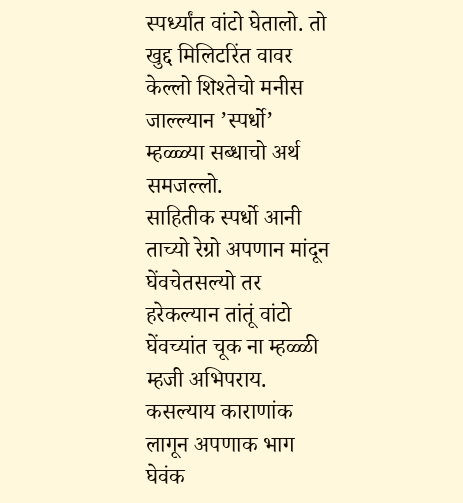स्पर्ध्यांत वांटो घेतालो. तो खुद्द मिलिटरिंत वावर केल्लो शिश्तेचो मनीस जाल्ल्यान ’स्पर्धो’ म्हळ्ळ्या सब्धाचो अर्थ समजल्लो.
साहितीक स्पर्धो आनी ताच्यो रेग्रो अपणान मांदून घेंवचेतसल्यो तर हरेकल्यान तांतूं वांटो घेंवच्यांत चूक ना म्हळ्ळी म्हजी अभिपराय. कसल्याय काराणांक लागून अपणाक भाग घेवंक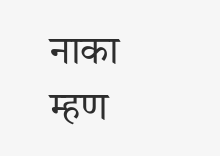नाका म्हण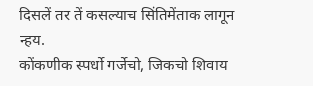दिसलें तर तें कसल्याच सिंतिमेंताक लागून न्हय.
कोंकणीक स्पर्धो गर्जेचो, जिकचो शिवाय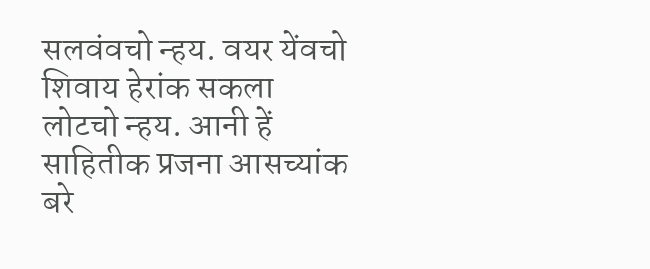सलवंवचो न्हय. वयर येंवचो शिवाय हेरांक सकला लोटचो न्हय. आनी हें साहितीक प्रजना आसच्यांक बरे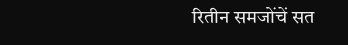रितीन समजोंचें सत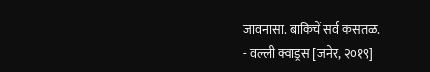जावनासा. बाकिचें सर्व कसतळ.
- वल्ली क्वाड्रस [जनेर, २०१९]